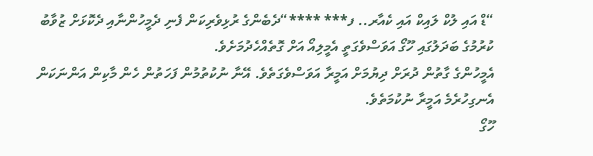“ޑް އައި ލުކް ލައިކް އައި ކެއާރ.. ފ*** ****“ދެބެންގެ ރުޅިވެރިކަން ފެނި ދެމީހުންނާއި ދެކޮޅަށް ޒުވާބު ކުރުމުގެ ބަދަލުގައި ހޫގޯ އަވަސްވެގަތީ އެމީލިއޯ އަށް ގޮތެއްހެދުމަށެވެ.
އެމީހުންގެ ގާތުން ދުރަށް ދިޔުމަށް އަމީރާ އަވަސްވެގަތެވެ. އޭނާ ނުކުތުމުން ފަހަތުން ހެން މާކިން އަންނަކަން އެނގިހުރެމެ އަމީރާ ނުކުމަތެވެ.
ހޫގޯ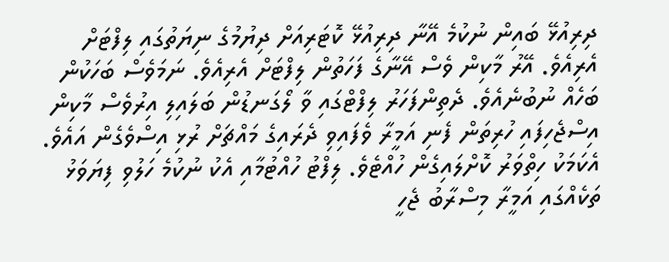ދިރިއުޅޭ ބައިން ނުކުމެ އޭނާ ދިރިއުޅޭ ކޮޓަރިއަށް ދިޔުމުގެ ނިޔަތުގައި ލިފްޓަށް އެރިއެވެ. އޭރު މާކިން ވެސް އޭނާގެ ފަހަތުން ލިފްޓަށް އެރިއެވެ. ނަމަވެސް ބަހަކުން ބަހެއް ނުބުނެއެވެ. ދެތިންފަހަރު ލިފްޓްގައި ވާ ލޯގަނޑުން ބަލައިލި އިރުވެސް މާކިން އިސްޖެހިފައި ހުރިތަން ފެނި އަމީރާ ވެފައިވި ދެރައިގެ މައްޗަށް ރުޅި އިސްވެގެން އައެވެ. އެކަމަކު ހިތްވަރު ކޮށްލައިގެން ހުއްޓެވެ. ލިފްޓު ހުއްޓުމާއި އެކު ނުކުމެ ހަލުވި ފިޔަވަޅު ތަކެއްގައި އަމީރާ މިސްރާބު ޖެހީ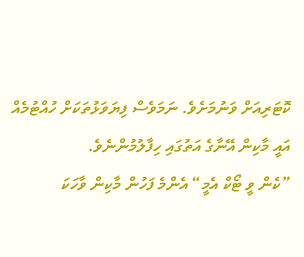ކޮޓަރިއަށް ވަނުމަށެވެ. ނަމަވެސް ފިޔަވަޅުތަކަށް ހުއްޓުމެއް އައީ މާކިން އޭނާގެ އަތުގައި ހިފާލުމުންނެވެ.
”ކެން ވީ ޓޯކް އެމީ“ އެންމެ ފަހުން މާކިން ވާހަކަ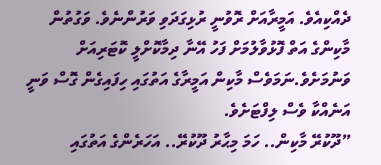ދެއްކިއެވެ. އަމީރާއަށް ރޮވުނީ ރުޅިގަދަވި ވަރުންނެވެ. ވަގުތުން މާކިންގެ އަތް ފޮޅުވާލުމަށް ފަހު އޭނާ ދިމާކޮށްލީ ކޮޓަރިއަށް ވަނުމަށެވެ.ނަމަވެސް މާކިން އަމީރާގެ އަތުގައި ހިފައިގެން ގޮސް ވަނީ އަނެއްކާ ވެސް ލިފްޓަށެވެ.
”ދޫކުރޭ މާކިން.. ހަމަ މިޙާރު ދޫކުރޭ.. އަހަރެންގެ އަތުގައި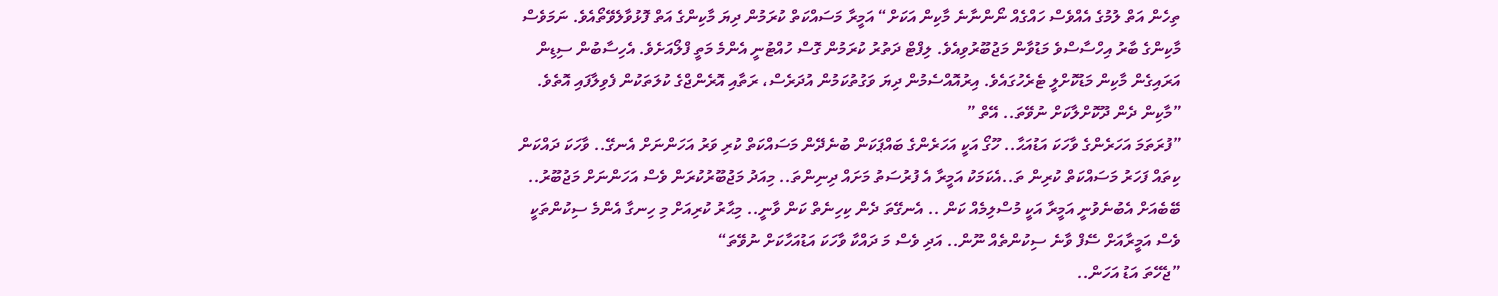ތިހެން އަތް ލުމުގެ އެއްވެސް ހައްގެއް ނޯންނާނެ މާކިން އަކަށް“ އަމީރާ މަސައްކަތް ކުރަމުން ދިޔަ މާކިންގެ އަތް ފޮޅުވާލެވޭތޯއެވެ. ނަމަވެސް މާކިންގެ ބާރު އިހްސާސްވެ މަޑުވާން މަޖުބޫރުވިއެވެ. ލިފްޓް ދަތުރު ކުރަމުން ގޮސް ހުއްޓުނީ އެންމެ މަތީ ފްލޯއަށެވެ. އެހިސާބުން ސިޑިން އަރައިގެން މާކިން މަޑުކޮށްލީ ޓެރެހުގައެވެ. އިރުއޮއްސެމުން ދިޔަ ވަގުތުކަމުން އުދަރެސް، ރަތާއި އޮރެންޖްގެ ކުލަތަކުން ފެވިލާފައި އޮތެވެ.
”މާކިން ދެން ދޫކޮށްލާކަށް ނުވޭތަ.. އޭތް ”
”ފުރަތަމަ އަހަރެންގެ ވާހަކަ އަޑުއަޙާ.. ހޫގޯ އަކީ އަހަރެންގެ ބައްޕަކަން ބުނެދޭން މަސައްކަތް ކުރި ވަރު އަހަންނަށް އެނގޭ.. ވާހަކަ ދައްކަން ކިތައް ފަހަރު މަސައްކަތް ކުރިން ތަ..އެކަމަކު އަމީރާ އެ ފުރުސަތު މަށައް ދިނިންތަ.. މިއަދު މަޖުބޫރުކުރަން ވެސް އަހަންނަށް މަޖުބޫރު.. ބޭބެއަށް އެބުނެވުނީ އަމީރާ އަކީ މުސްލިމެއް ކަން .. އެނގޭތަ ދެން ކިހިނެތް ކަން ވާނީ.. މިޙާރު ކުރިއަށް މި ހިނގާ އެންމެ ސިކުންތަކީ ވެސް އަމީރާއަށް ސޭފް ވާނެ ސިކުންތެއް ނޫން.. އަދި ވެސް މަ ދައްކާ ވާހަކަ އަޑުއަހާކަށް ނުވޭތަ“
”ޖެހޭތަ އަޑު އަހަން..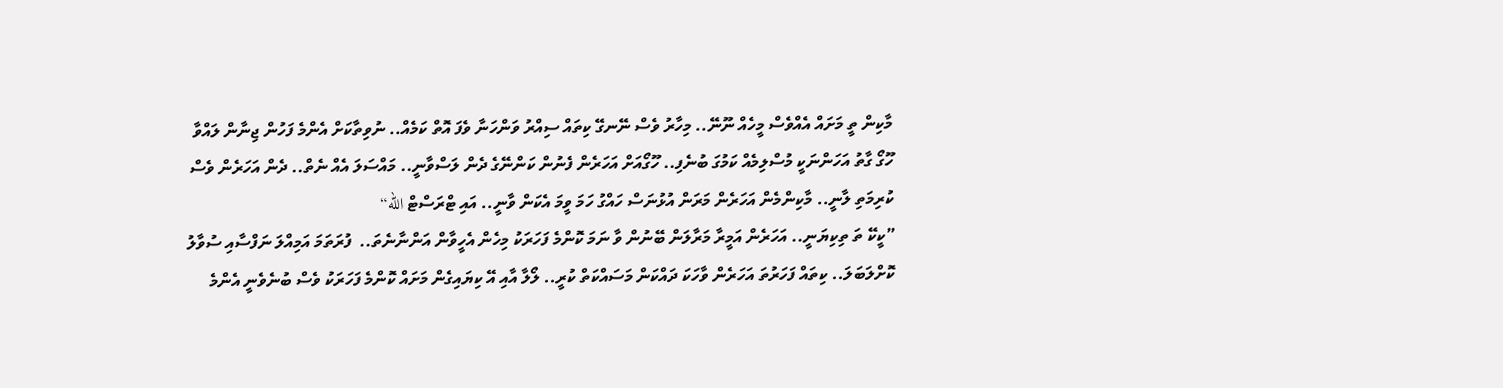މާކިން ތީ މަށައް އެއްވެސް މީހެއް ނޫނޭ.. މިހާރު ވެސް ނޭނގޭ ކިތައް ސިއްރު ވަންހަނާ ވެފަ އޮތް ކަމެއް.. ނުވިތާކަށް އެންމެ ފަހުން ޖިނާން ލައްވާ ހޫގޯ ގާތު އަހަންނަކީ މުސްލިމެއް ކަމުގަ ބުނެފި.. ހޫގޯއަށް އަހަރެން ފެނުން ކަންނޭގެ ދެން ލަސްވާނީ.. މައްސަލަ އެއް ނެތް.. ދެން އަހަރެން ވެސް ކުރިމަތި ލާނީ.. މާކިންމެން އަހަރެން މަރަން އުޅުނަސް ހައްގު ހަމަ ވީމަ އެކަން ވާނީ.. އައި ޓްރަސްޓް الله“
”ކީކޭ ތަ ތިކިޔަނީ.. އަހަރެން އަމީރާ މަރާލަން ބޭނުން ވާ ނަމަ ކޮންމެ ފަހަރަކު މިހެން އެހީވާން އަންނާނެތަ..  ފުރަތަމަ އަމިއްލަ ނަފްސާއި ސުވާލު ކޮށްލަބަލަ.. ކިތައް ފަހަރުތަ އަހަރެން ވާހަކަ ދައްކަން މަސައްކަތް ކުރީ.. ލޯލާ އާއި އޭ ކިޔައިގެން މަށައް ކޮންމެ ފަހަރަކު ވެސް ބުނެވެނީ އެންމެ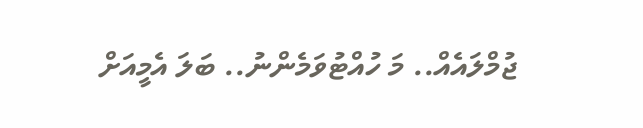ޖުމްލައެއް.. މަ ހުއްޓުވަމެންނު.. ބަލަ އެމީއަށް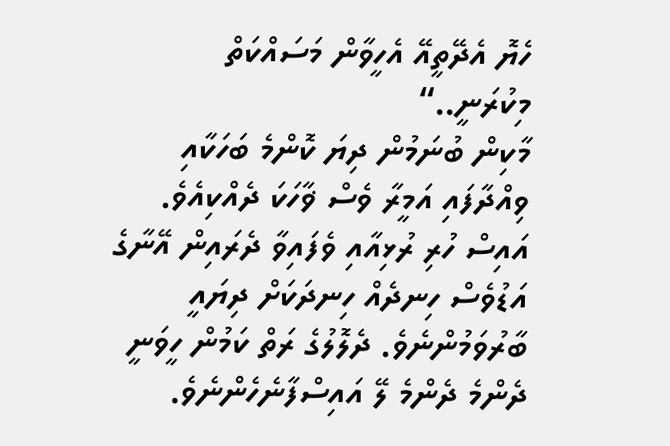ހެޔޮ އެދޭތީއޭ އެހީވާން މަސައްކަތް މިކުރަނީ..“
މާކިން ބުނަމުން ދިޔަ ކޮންމެ ބަހަކާއި ވިއްދާފައި އަމީރާ ވެސް ޥާހަކަ ދެއްކިއެވެ. އައިސް ހުރި ރުޅިއާއި ވެފައިވާ ދެރައިން އޭނާގެ އަޑުވެސް ހިނދެއް ހިނދަކަށް ދިޔައީ ބާރުވަމުންނެވެ. ދެލޮލުގެ ރަތް ކަމުން ހީވަނީ ދެންމެ ދެންމެ ލޭ އައިސްފާނެހެންނެވެ.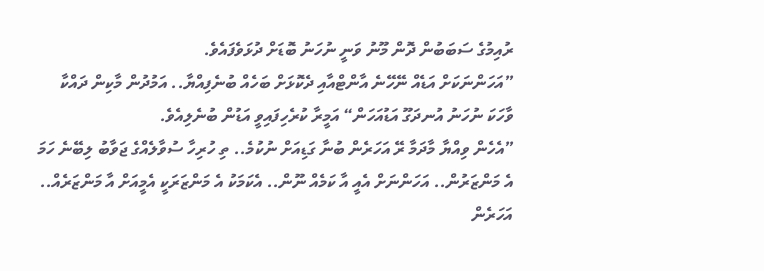ރުއިމުގެ ސަބަބުން ދޮން މޫނު ވަނީ ނުހަނު ބޮޑަށް ދުޅަވެފައެވެ.
”އަހަންނަކަށް އަޑެއް ނޭހޭނެ އާންޓްއާއި ދެކޮޅަށް ބަހެއް ބުނެފިއްޔާ.. އަމުދުން މާކިން ދައްކާ ވާހަކަ ނުހަނު އުނދަގޫ އަޑުއަހަން“ އަމީރާ ކުރެހިފައިވީ އަޑުން ބުނެލިއެވެ.
”އެހެން ވިއްޔާ މާދަމާ ރޭ އަހަރެން ބުނާ ގަޑިއަށް ނުކުމެ.. ތި ހުރިހާ ސުވާލެއްގެ ޖަވާބު ލިބޭނެ ހަމަ އެ މަންޒަރުން.. އަހަންނަށް އެއީ އާ ކަމެއް ނޫން.. އެކަމަކު އެ މަންޒަރަކީ އެމީއަށް އާ މަންޒަރެއް.. އަހަރެން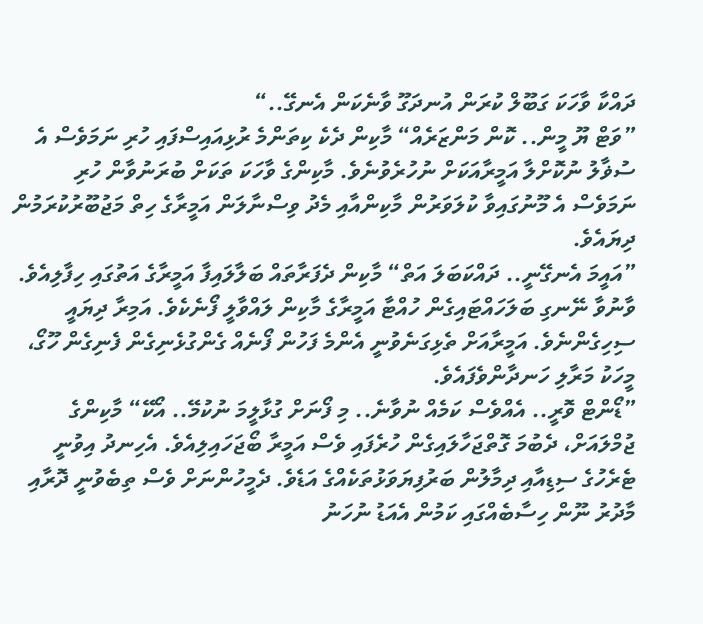ދައްކާ ވާހަކަ ގަބޫލް ކުރަން އުނދަގޫ ވާނެކަން އެނގޭ..“
”ވަޓް ޔޫ މީން.. ކޮން މަންޒަރެއް“ މާކިން ދެކެ ކިތަންމެ ރުޅިއައިސްފައި ހުރި ނަމަވެސް އެ ސުޥާލު ނުކޮށްލާ އަމީރާއަކަށް ނުހުރެވުނެވެ. މާކިންގެ ވާހަކަ ތަކަށް ބުރަނުވާން ހުރި ނަމަވެސް އެ މޫނުގައިވާ ކުލަވަރުން މާކިންއާއި މެދު ވިސްނާލަން އަމީރާގެ ހިތް މަޖުބޫރުކުރަމުން ދިޔައެވެ.
”އައީމަ އެނގޭނީ.. ދައްކަބަލަ އަތް“ މާކިން ދެފަރާތައް ބަލާލައިފާ އަމީރާގެ އަތުގައި ހިފާލިއެވެ. ވާނުވާ ނޭނގި ބަލަހައްޓައިގެން ހުއްޓާ އަމީރާގެ މާކިން ލައްވާލީ ފޯނެކެވެ. އަމިރާ ދިޔައީ ސިހިގެންނެވެ. އަމީރާއަށް ތެޅިގަނެވުނީ އެންމެ ފަހުން ފޯނެއް ގެންގުޅެނިގެން ފެނިގެން ހޫގޯ، މީހަކު މަރާލި ހަނދާންވެފައެވެ.
”ޑޯންޓް ވޮރީ.. އެއްވެސް ކަމެއް ނުވާނެ.. މި ފޯނަށް ގުޅާލީމަ ނުކުމޭ.. އޯކޭ“ މާކިންގެ ޖުމްލައަށް، ދެބުމަ ގޮތްޖަހާލައިގެން ހުރެފައި ވެސް އަމީރާ ބޯޖަހައިލިއެވެ. އެހިނދު އިވުނީ ޓެރެހުގެ ސިޑިއާއި ދިމާލުން ބަރުފިޔަވަޅުތަކެއްގެ އަޑެވެ. ދެމީހުންނަށް ވެސް ތިބެވުނީ ދޮރާއި މާދުރު ނޫން ހިސާބެއްގައި ކަމުން އެއަޑު ނުހަނު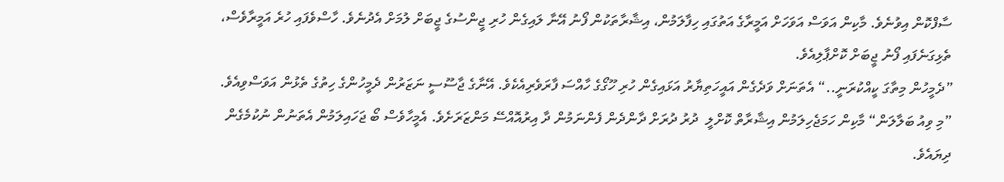ސާފްކޮން އިވުނެވެ. މާކިން އަވަސް އަވަހަށް އަމީރާގެ އަތުގައި ހިފާލަމުން، އިޝާރާތަކުން ފޯނު އޭނާ ލައިގެން ހުރި ޖީންސުގެ ޖީބަށް ލުމަށް އެދުނެވެ. ހާސްވެފައި ހުރެ އަމީރާވެސް، ތެޅިގަނެފައި ފޯނު ޖީބަށް ކޮށްޕާލިއެވެ.
”ދެމީހުން މިތާގަ ކީއްކުރަނީ..“ އެތަނަށް ވަދެގެން އައީހަތިޔާރު އަޅައިގެން ހުރި ހޫގޯގެ ހާއްސަ ފާރަވެރިއެކެވެ. އޭނާގެ ޖާސޫސީ ނަޒަރުން ދެމީހުންގެ ހިތުގެ ތެޅުން އަވަސްވިއެވެ.
”މި ވިއު ބަލާލަން“ މާކިން ހަމަޖެހިލަމުން އިޝާރާތް ކޮށްލީ  ދުރު ދުރަށް ދާންދެން ފެންނަމުން ދާ އިރުއޮއްސޭ މަންޒަރަށެވެ. އެމީހާވެސް ބޯ ޖަހައިލަމުން އެތަނުން ނުކުމެގެން ދިޔައެވެ.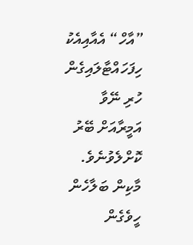”އާހް“ އެއާއިއެކު ހިފަހައްޓާލައިގެން ހުރި ނޭވާ އަމީރާއަށް ބޭރު ކޮށްލެވުނެވެ. މާކިން ބަލާހެން ހީވެގެން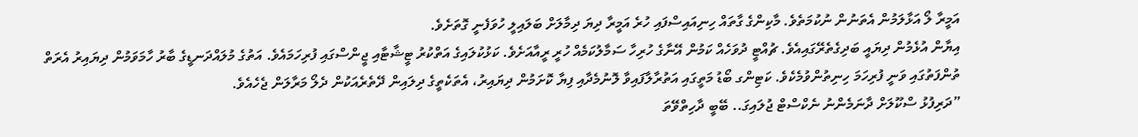އަމީރާ ލޯ އަޅާލަމުން އެތަނުން ނުކުމަތެވެ. މާކިންގެ ގާތައް ހިނިއައިސްފައި ހުރެ އަމީރާ ދިޔަ ދިމާލަށް ބަލައިލީ ހުވަފެނީ ގޮތަށެވެ.
އިޔާން އުޅެމުން ދިޔައީ ބަދިގެތެރޭގައިއެވެ. ޗުއްޓީ ދުވަހެއް ކަމުން އޭނާގެ ހުރިހާ ސަމާލުކަމެއް ހުރީ ރީއާއަށެވެ. ކަޅުކުލައިގެ އަތްކުރު ޓީޝާޓާއި ޖީންސްގައި ފުރިހަމައެވެ. އަތުގެ މުލައްދަނޑީގެ ބާރު ހާމަވަމުން ދިޔައިރު އެރަތް ތުންފަތުގައި ވަނީ ފުރިހަމަ ހިނިތުންވުމެކެވެ. ކަޓިންގ ބޯޑު މަތީގައި އަތުރާލާފައިވާ ލޮނުމެދާއި ފިޔާ ކޮށަމުން ދިޔައިރު، އެތަކެތީގެ ދިލައިން ދޭތެރެއަކުން ދެލޯ މަރާލަން ޖެހެއެވެ.
”ދަރިފުޅު ސްކޫލަށް ދާނަމެންނު ނެކްސްޓް ޖުލައިގަ.. ބޭބީ ދާހިތްވޭތަ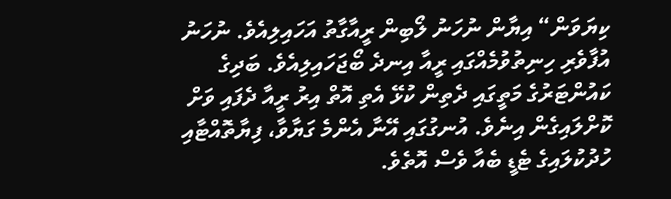ކިޔަވަން“ އިޔާން ނުހަނު ލޯބިން ރީއާގާތު އަހައިލިއެވެ. ނުހަނު އުފާވެރި ހިނިތުވުމެއްގައި ރީއާ އިނދެ ބޯޖަހައިލިއެވެ. ބަދިގެ ކައުންޓަރުގެ މަތީގައި ދެތިން ކުޅޭ އެތި އޮތް އިރު ރީއާ ދެފައި ވަށް ކޮށްލައިގެން އިނެވެ. އުނގުގައި އޭނާ އެންމެ ގަޔާވާ، ފިޔާތޮއްޓާއި ހުދުކުލައިގެ ޓެޑީ ބެއާ ވެސް އޮތެވެ.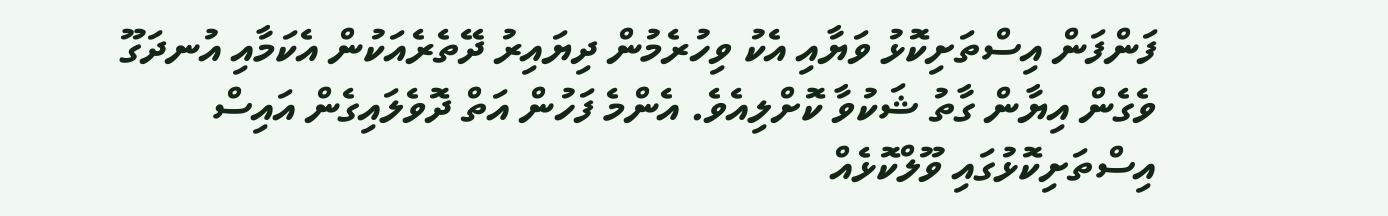ފަންފަން އިސްތަށިކޮޅު ވަޔާއި އެކު ވިހުރެމުން ދިޔައިރު ދޭތެރެއަކުން އެކަމާއި އުނދަގޫ ވެގެން އިޔާން ގާތު ޝަކުވާ ކޮށްލިއެވެ. އެންމެ ފަހުން އަތް ދޮވެލައިގެން އައިސް އިސްތަށިކޮޅުގައި ވޫލްކޮޅެއް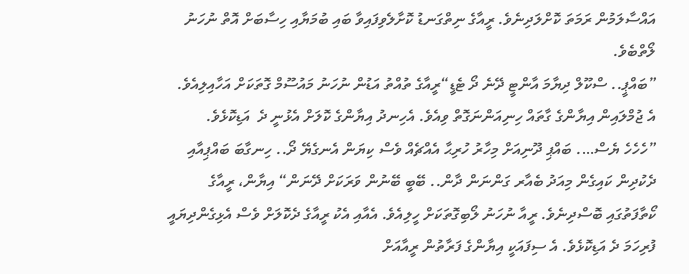އައްސާލަމުން ރަމަތަ ކޮށްލަދިނެވެ. ރީއާގެ ނިތްގަނޑު ކޮށާލެވިފައިވާ ބައި ބުމަޔާއި ހިސާބަށް އޮތް ނުހަނު ލޯތްބެވެ.
”ބައްޕީ.. ސްކޫލް ދިޔާމަ އާންޓީ ދޭނެ ދޯ ޓެޑީ“ރީއާގެ ތުއްތު އަޑުން ނުހަނު މައުސޫމް ގޮތަކަށް އަހާއިލިއެވެ. އެ ޖުމްލައިން އިޔާންގެ ގާތައް ހިނިއަންނަގޮތް ވިއެވެ. އެހިނދު އިޔާންގެ ކޮލަށް އެޅުނީ ދެ  އަޑިކޮޅެވެ.
”ހެހެހެ ޔެސް…. ބައްޕި ދޫނިއަށް މިހާރު ހުރިޙާ އެއްޗެއް ވެސް ކިޔަން އެނގެޔޭ ދޯ.. ހިނގާބަ ބައްޕިއާއި ދެކުދިން ކައިގެން މިއަދު ބެއާރ ގަންނަން ދާން.. ބޭބީ ބޭނުން ވަރަކަށް ދޭނަން“ އިޔާން، ރީއާގެ ކޯތާފަތުގައި ބޮސްދިނެވެ. ރީއާ ނުހަނު ލޯބިގޮތަކަށް ހީލިއެވެ. އެއާއި އެކު ރީއާގެ ދެކޮލަށް ވެސް އެޅިގެންދިޔައީ ފުރިހަމަ ދެ އަޑިކޮޅެވެ. އެ ސިފައަކީ އިޔާންގެ ފަރާތުން ރީއާއަށް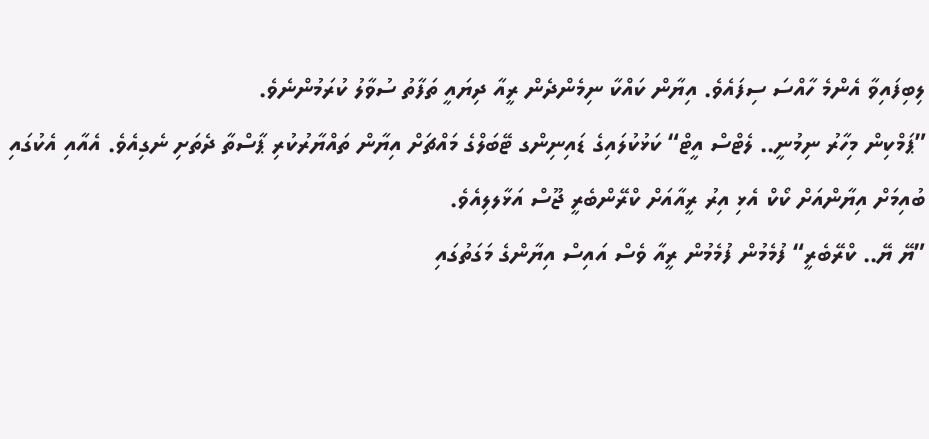ލިބިފައިވާ އެންމެ ހާއްސަ ސިފައެވެ. އިޔާން ކައްކާ ނިމެންދެން ރީއާ ދިޔައީ ތަފާތު ސުވާލު ކުރަމުންނެވެ.
”ޕަމްކިން މިހާރު ނިމުނީ.. ލެޓްސް އީޓް“ ކަޅުކުލައިގެ ޑައިނިންގ ޓޭބަލްގެ މައްޗަށް އިޔާން ތައްޔާރުކުރި ޕާސްތާ ދެތަށި ނެގިއެވެ. އެއާއި އެކުގައި ބުއިމަށް އިޔާންއަށް ކޯކް އެޅި އިރު ރީއާއަށް ކްރޭންބެރީ ޖޫސް އަޅާލލިއެވެ.
”ޔޭ ޔޭ.. ކްރޭބެރީ“ ފުމެމުން ފުމެމުން ރީއާ ވެސް އައިސް އިޔާންގެ މަގަތުގައި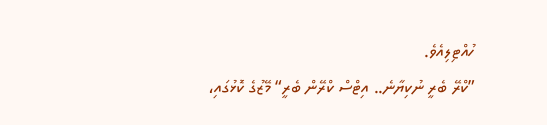ހުއްޓިލިއެވެ.
”ކްރޭ ބެރީ ނުކިޔާނެ.. އިޓްސް ކްރޭން ބެރީ“ މޭޒުގެ ކޮޅުގައި،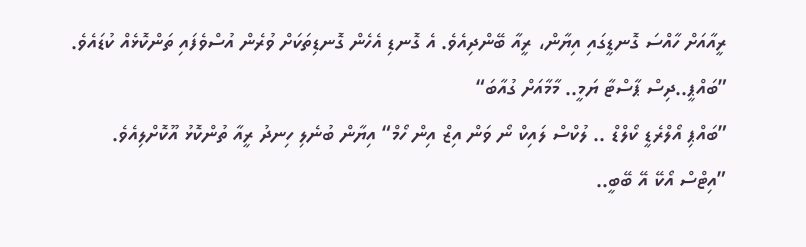ރީއާއަށް ހާއްސަ ގޮނޑީގައި އިޔާން، ރީއާ ބޭންދިއެވެ. އެ ގޮނޑި އެހެން ގޮނޑިތަކަށް ވުރެން އުސްވެފައި ތަންކޮޅެއް ކުޑައެވެ.
”ބައްޕީ..ދިސް ޕާސްޓާ ޔަމީ.. މާމާއަށް ގުއާބަ“
”ބައްޕި އޯލްރެޑީ ކޯލްޑް .. ލުކްސް ލައިކް ނޯ ވަން އިޒް އިން ހޯމް“ އިޔާން ބުނެލި ހިނދު ރީއާ ތުންކޮޅު އޫކޮށްލިއެވެ.
”އިޓްސް އޯކޭ އޭ ބޭބީ..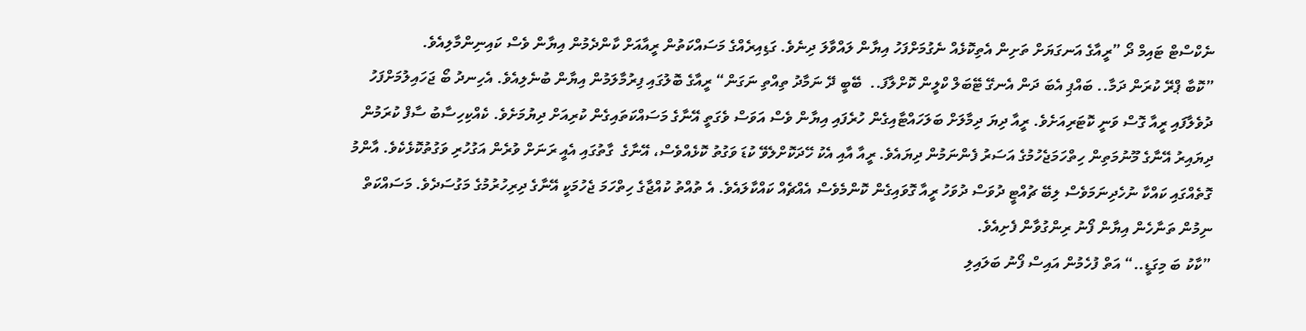ނެކްސްޓް ޓައިމް ދޯ ”ރީއާގެ އަނގަޔަށް ތަށިން އެތިކޮޅެއް ނެގުމަށްފަހު އިޔާން ލައްވާލަ ދިނެވެ. ގަޑިއިރެއްގެ މަސައްކަތުން ރީއާއަށް ކާންދެމުން އިޔާން ވެސް ކައިނިންމާލިއެވެ.
”ކޮބާ ޕްރޭ ކުރަން ދަމާ.. ބައްޕި އެބަ ދަން އެނގޭ ޓޭބަލް ކްލީން ކޮށްލާފަ..  ބޭބީ ދޭ ނަމާދު ތިއްތި ނަގަން“ ރީއާގެ ބޮލުގައި ފިރުމާލަމުން އިޔާން ބުނެލިއެވެ. އެހިނދު ބޯ ޖަހައިލުމަށްފަހު ދުވެލާފައި ރީއާ ގޮސް ވަނީ ކޮޓަރިއަށެވެ. ރީއާ ދިޔަ ދިމާލަށް ބަލަހައްޓާއިގެން ހުރެފައި އިޔާން ވެސް އަވަސް ވެގަތީ އޭނާގެ މަސައްކަތައިގެން ކުރިއަށް ދިޔުމަށެވެ. ކެއްކިހިސާބު ސާފް ކުރަމުން ދިޔައިރު އޭނާގެ މޫނުމަތިން ހިތްހަމަޖެހުމުގެ އަސަރު ފެންނަމުން ދިޔައެވެ. ރީއާ އާއި އެކު ހޭދަކޮށްލެވޭ ކުޑަ ވަގުތު ކޮޅެއްވެސް، އޭނާގެ  ގާތުގައި އެއީ ރަނަށް ވުރެން އަގުހުރި ވަގުތުކޮޅެކެވެ. އާންމު ގޮތެއްގައި ކައްކާ ނުހެދިނަމަވެސް ލިބޭ ޗުއްޓީ ދުވަސް ދުވަހު ރީއާ ގޮވައިގެން ކޮންމެވެސް އެއްޗެއް ކައްކާލައެވެ. އެ ތުއްތު ކުއްޖާގެ ހިތްހަމަ ޖެހުމަކީ އޭނާގެ ދިރިހުރުމުގެ މަގުސަދެވެ. މަސައްކަތް ނިމުން ތަނާހެން އިޔާން ފޯނު ރިންގުވާން ފެށިއެވެ.
”ކާކު ބަ މިގަޑީ..“ އަތް ފުހެމުން އައިސް ފޯނު ބަލައިލި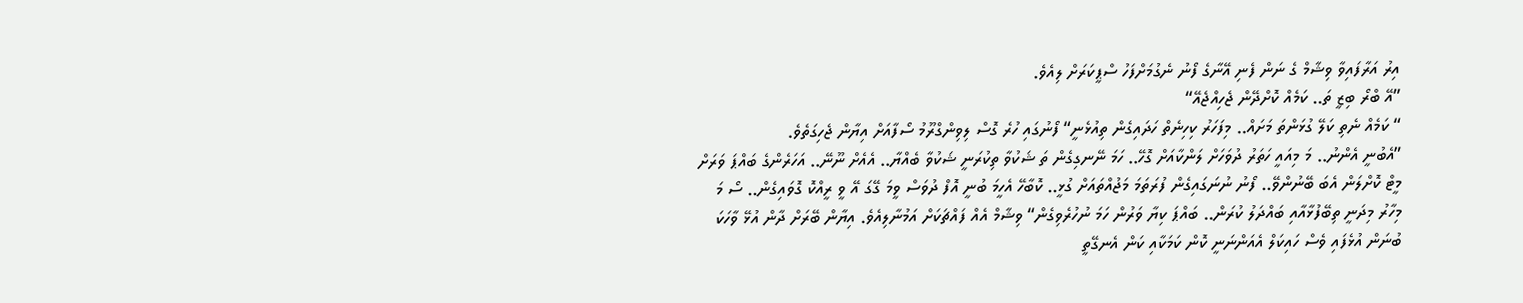އިރު އަރާފައިވާ ވިޝާމް ގެ ނަން ފެނި އޭނާގެ ފޯނު ނެގުމަށްފަހު ސްޕީކަރަށް ލިއެވެ.
”އޭ ބްރޯ ބިޒީ ތަ.. ކަމެއް ކޮށްދޭން ޖެހިއްޖެއޭ“
“ ކަމެއް ނެތި ކަލޭ ގުޅަންތަ މަށައް.. މިފަހަރު ކިހިނެތް ހަދައިގެން ތިއުޅެނީ“ ފޯނުގައި ހުރެ ގޮސް ލިވިންގްރޫމު ސޯފާއަށް އިޔާން ޖެހިގަތެވެ.
”އެބުނީ އެންނު.. މަ މިއައީ ހަތަރު ދުވަހަށް ލަންކާއަށް ގޮހޭ.. ހަމަ ނޭނގިގެން ތަ ޝަކުވާ ތިކުރަނީ ޝަކުވާ ބެއްޔާ.. އެއެށް ނޫނޭ.. އަހަރެންގެ ބައްޕަ ވަރަށް މީޓް ކޮށްލަން އެބަ ބޭނުންވޭ.. ފޯނު ނުނަގައިގެން ފުރަތަމަ މަޖުއްތައަށް ގުޅީ.. ކޮބާހޭ އެހީމަ ބުނީ އޮފް ދުވަސް ވީމަ ގޭގަ އޭ ވީ ރީއްކޮ ގޮވައިގެން.. ސޯ މަ މިހާރު މިދަނީ ތިބޭފުޅާއާއި ބައްދަލު ކުރަން.. ބައްޕަ ކިޔާ ވަރުން ހަމަ ނުހުރެވިގެން“ ވިޝާމް އެއް ފައްޗަކަށް އަމުނާލިއެވެ. އިޔާން ބޭރަށް ދާން އުޅޭ ވާހަކަ ބުނަން އުޅެފައި ވެސް ހައިކަލް އެއަންނަނީ ކޮން ކަމަކާއި ކަން އެނގޭތީ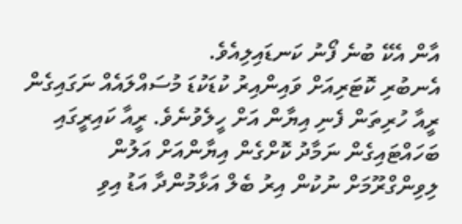އާން އެކޭ ބުނެ ފޯނު ކަނޑައިލިއެވެ.
އެނބުރި ކޮޓަރިއަށް ވައިންއިރު ކުޑަކުޑަ މުސައްލައެއް ނަގައިގެން ރީއާ ހުރިތަން ފެނި އިޔާން އަށް ހީލެވުނެވެ. ރީއާ ކައިރީގައި ބަހައްޓައިގެން ނަމާދު ކޮށްގެން އިޔާންއަށް އަލުން ލިވިންގްރޫމަށް ނުކުން އިރު ބެލް އަޅާމުންދާ އަޑު އިވި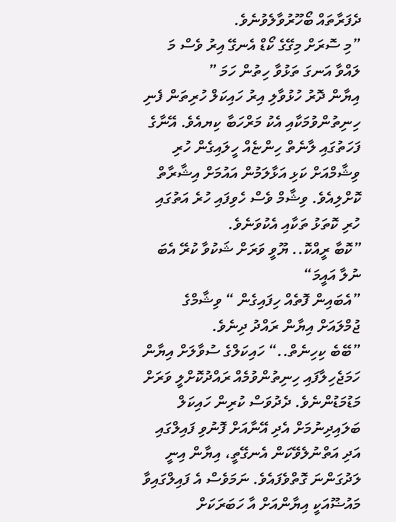ދެފަރާތައް ބޯހޫރުވާލެވުނެވެ.
”މި ސޮރަށް މިގޭގެ ކޯޑް އެނގޭ އިރު ވެސް މަ ލައްވާ އަނގަ ތަޅުވާ ހިތުން ހަމަ ”
އިޔާން ދޮރު ހުޅުވާލި އިރު ހައިކަލް ހުރިތަން ފެނި ހިނިތުންވުމަކާއި އެކު މަރްހަބާ ކިޔއެވެ. އޭނާގެ ފަހަތުގައި ލާނެތް ހިންޏެއް ހީލައިގެން ހުރި ވިޝާމްއަށް ކަޅި އަޅާލަމުން އައުމަށް އިޝާރާތް ކޮށްލިއެވެ. ވިޝާމް ވެސް ހެވިފައި ހުރެ އަތުގައި ހުރި ކޮތަޅު ތަކާއި އެކުވަނެވެ.
”ކޮބާ ރީއްކޮ.. ޔޫވީ ވަރަށް ޝަކުވާ ކުރޭ އެބަ ނުލާ އައީމަ“
”އެބައިން ފޮތެއް ހިފައިގެން “ ވިޝާމްގެ ޖުމްލައަށް އިޔާން ރައްދު ދިނެވެ.
”ބޭބެ ކިހިނެތް..“ ހައިކަލްގެ ސުވާލަށް އިޔާން ހަމަޖެހިލާފައި ހިނިތުންވުމެއް ރައްދުކޮށްލީ ވަރަށް މަޑުމަޑުންނެވެ. ދެދުވަސް ކުރިން ހައިކަލް ބަލައިދިނުމަށް އެދި އޭނާއަށް ފޮނުވި ފައިލްގައި އަދި އަތްނުލެވޭކަން އެނގޭތީ، އިޔާން އިނީ ލަދުގަންނަ ގޮތްވެފައެވެ. ނަމަވެސް އެ ފައިލްގައިވާ މައުޟޫއަކީ އިޔާންއަށް އާ ހަބަރަކަށް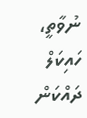ނުވާތީ، ހައިކަލް ދައްކަން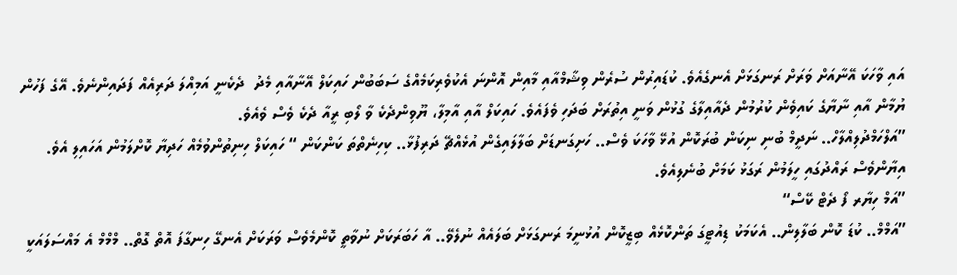އައި ވާހަކަ އޭނާއަށް ވަރަށް ރަނގަޅަށް އެނގެއެވެ. ކުޑައިރުން ސުރެން ވިޝާމްއާއި މާއިން އޮންނަ އެކުވެރިކަމެއްގެ ސަބަބުން ހައިކަލް އޭނާއާއި މެދު  ދެކެނީ އަމިއްލަ ދަރިއެއް ފަދައިންނެވެ. އޭގެ ފަހުން ޔުމާން އާއި ނާޔާގެ ކައިވެން ކުރުމުން ދެއާއިލާގެ ގުޅުން ވަނީ އިތުރަށް ބަދަހި ވެފައެވެ. ހައިކަލް އާއި އާމިލާ، ޔޫވިންދެކެ ވާ ލޯބި ރީއާ ދެކެ ވެސް ވެއެވެ.
”އަލްހަމްދުލިއްލާހް.. ނަދީމް ބުނި ނިކަން ބުރަކޮން އުޅޭ ވާހަކަ ވެސް.. ހަށިގަނޑަށް ބަލާލައިގެން އުޅެއްޗޭ ދަރިފުޅާ.. ކިހިނެތްތަ ކަންކަން “ ހައިކަލް ހިނިތުންވުމެއް ހަދިޔާ ކޮށްލަމުން އަހައިލި އެވެ. އިޔާންވެސް ރައްދުގައި ހީލަމުން ރަގަޅު ކަމަށް ބުނެލިއެވެ.
”އަމް ހިޔާރ ފޯ ދެޓް ކޭސް“
”އަމްމް.. ކުޑަ ކޮން ބަލާލިން.. އެކަމަކު ޑިއުޓީގަ ތަންކޮޅެއް ބިޒީކޮން އުޅުނީމަ ރަނގަޅަށް ބަލައެއް ނުލެވޭ.. އާ ހަބަރަކަށް ނުވާތީ ކޮންމެވެސް ވަރަކަށް އެނގޭ ހިނގާފަ އޮތް ގޮތް.. މްމްމް އެ މައްސަލައަކީ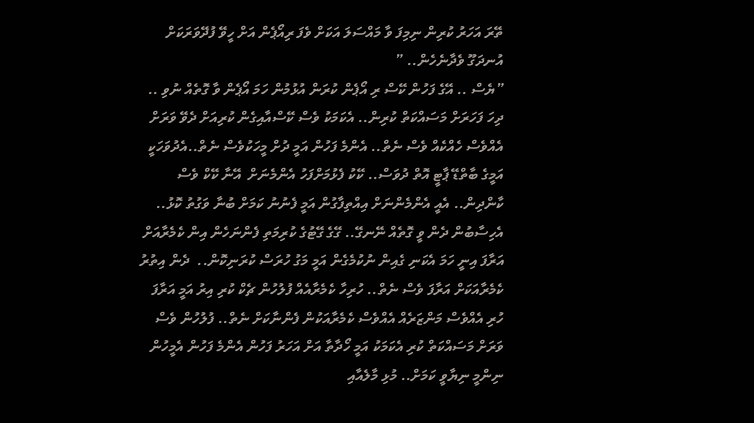ތޭރަ އަހަރު ކުރިން ނިމިފަ ވާ މައްސަލަ އަކަށް ވެފަ ރިއޯޕެން އަށް ހީވޭ ފުދޭވަރަކަށް އުނދަގޫ ވެދާނެހެން.. ”
”ޔެސް .. އޭގެ ފަހުން ކޭސް ރި އޯޕެން ކުރަން އުޅުމުން ހަމަ އޯޕެން ވާ ގޮތެއް ނުވި .. ދިހަ ފަހަރަށް މަސައްކަތް ކުރިން.. އެކަމަކު ވެސް ކޭސްއާއިގެން ކުރިއަށް ދެވޭ ވަރަށް އެއްވެސް ހެއްކެއް ވެސް ނެތް.. އެންމެ ފަހުން އަމީ ދުށް މީހަކުވެސް ނެތް..އެދުވަހަކީ އަމީގެ ބާތްޑޭ ޕާޓީ އޮތް ދުވަސް.. ކޭކު ފެޅުމަށްފަހު އެންމެނަށް  އޭނާ ކޭކް ވެސް ކާންދިން.. އެއީ އެންމެންނަށް އިއްތިފާގުން އަމީ ފެނުނު ކަމަށް ބުނާ ވަގުތު ކޮޅު.. އެހިސާބުން ދެން ވީ ގޮތެއް ނޭނގޭ.. ގޭގެ ގޭޓުގެ ކުރިމަތި ފެންނަހެން އިން ކެމެރާއަށް އަރާފަ އިނީ ހަމަ އެކަނި ގެއިން ނުކުމެގެން އަމީ މަގު ހުރަސް ކުރަނިކޮން..  ދެން އިތުރު ކެމެރާއަކަށް އަރާފަ ވެސް ނެތް.. ހުރިހާ ކެމެރާއެއް ފުލުހުން ޗެކް ކުރި އިރު އަމީ އަރާފަ ހުރި އެއްވެސް މަންޒަރެއް އެއްވެސް ކެމެރާއަކުން ފެންނާކަށް ނެތް.. ފުލުހުން ވެސް ވަރަށް މަސައްކަތް ކުރި އެކަމަކު އަމީ ހޯދާތާ އަށް އަހަރު ފަހުން އެންމެ ފަހުން އެމީހުން ނިންމީ ނިޔާވީ ކަމަށް.. މުޅި މާލެއާއި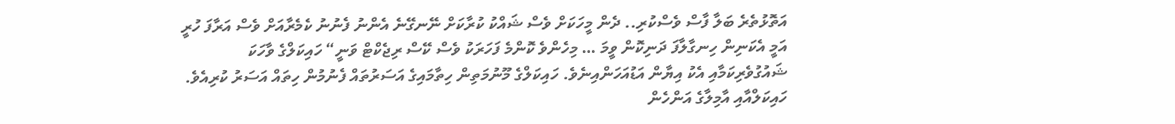އަތޮޅުތެރެ ބަލާ ފާސް ވެސްކުރި.. ދެން މީހަކަށް ވެސް ޝައްކު ކުރާކަށް ނޭނގޭނެ އެންނު ފެނުނު ކެމެރާއަށް ވެސް އަރާފަ ހުރީ އަމީ އެކަނިން ހިނގާލާފަ ދަނިކޮން ވީމަ … މިހެންވެ ކޮންމެ ފަހަރަކު ވެސް ކޭސް ރިޖެކްޓް ވަނީ“ ހައިކަލްގެ ވާހަކަ ޝައުގުވެރިކަމާއި އެކު އިޔާން އަޑުއަހަންއިނެވެ. ހައިކަލްގެ މޫނުމަތިން ހިތާމައިގެ އަސަރުތައް ފެނުމުން ހިތައް އަސަރު ކުރިއެވެ. ހައިކަލްއާއި އާމިލާގެ އަންހެން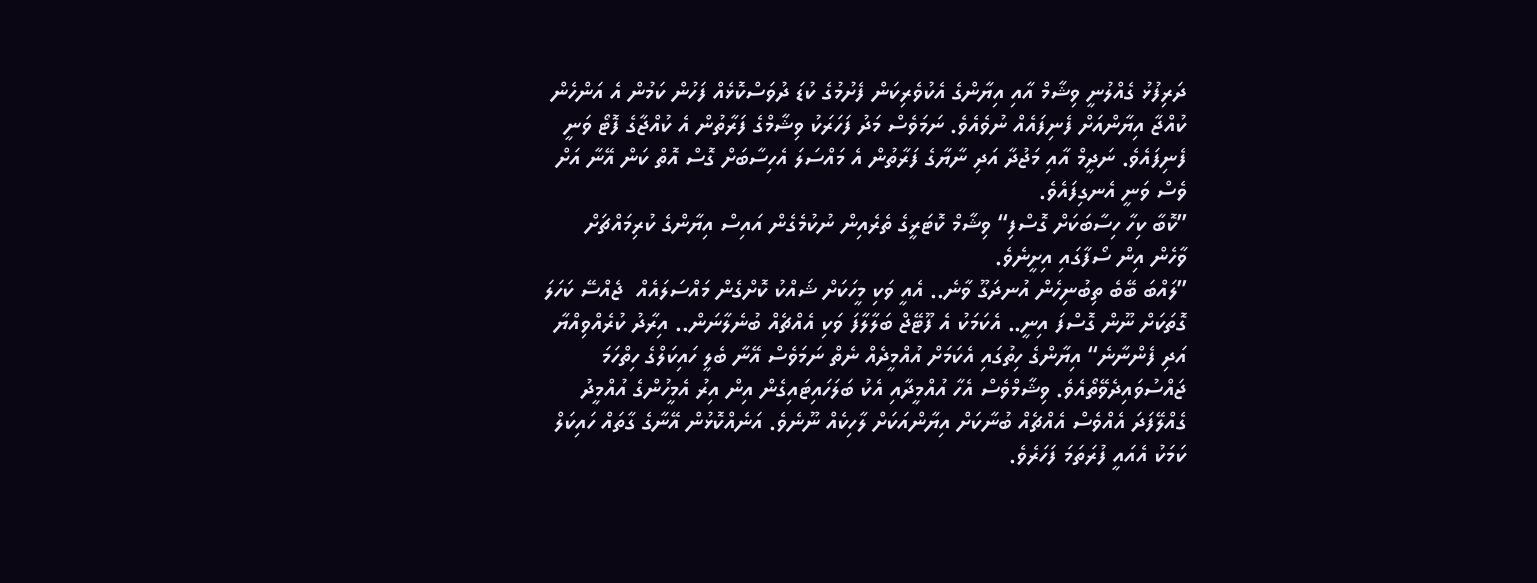ދަރިފުޅު ގެއްލުނީ ވިޝާމް އާއި އިޔާންގެ އެކުވެރިކަން ފެށުމުގެ ކުޑަ ދުވަސްކޮޅެއް ފަހުން ކަމުން އެ އަންހެން ކުއްޖާ އިޔާންއަށް ފެނިފައެއް ނުވެއެވެ. ނަމަވެސް މަދު ފަހަރަކު ވިޝާމްގެ ފަރާތުން އެ ކުއްޖާގެ ފޮޓޯ ވަނީ ފެނިފައެވެ. ނަދީމް އާއި މަޖުދާ އަދި ނާޔާގެ ފަރާތުން އެ މައްސަލަ އެހިސާބަށް ގޮސް އޮތް ކަން އޭނާ އަށް ވެސް ވަނީ އެނގިފައެވެ.
”ކޮބާ ކިހާ ހިސާބަކަށް ގޮސްފި“ ވިޝާމް ކޮޓަރީގެ ތެރެއިން ނުކުމެގެން އައިސް އިޔާންގެ ކުރިމައްޗަށް ވާހެން އިން ސޯފާގައި އިށީނެވެ.
”ލައްބަ ބޭބެ ތިބުނިހެން އުނދަގޫ ވާނެ.. އެއީ ވަކި މީހަކަށް ޝައްކު ކޮށްގެން މައްސަލައެއް  ޖެއްސޭ ކަހަލަ ގޮތަކަށް ނޫން ގޮސްފަ އިނީ.. އެކަމަކު އެ ފޫޓޭޖް ބަލާލާފަ ވަކި އެއްޗެއް ބުނެލާނަން.. އިރާދު ކުރެއްވިއްޔާ އަދި ފެންނާނެ“ އިޔާންގެ ހިތުގައި އެކަމަށް އުއްމީދެއް ނެތް ނަމަވެސް އޭނާ ބެލީ ހައިކަލްގެ ހިތްހަމަ ޖައްސުވައިދެވޭތޯއެވެ. ވިޝާމްވެސް އެހާ އުއްމީދާއި އެކު ބަލަހައިޓައިގެން އިން އިރު އެމީހުންގެ އުއްމީދު ގެއްލޭފަދަ އެއްވެސް އެއްޗެއް ބުނާކަށް އިޔާންއަކަށް ލާހިކެއް ނޫނެވެ. އަނެއްކޮޅުން އޭނާގެ ގާތައް ހައިކަލް ކަމަކު އެއައީ ފުރަތަމަ ފަހަރެވެ.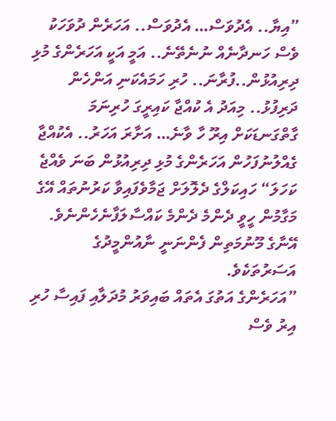”އިޔާ.. އެދުވަސް… އެދުވަސް.. އަހަރެން ދުވަހަކު ވެސް ހަނދާނެއް ނުނެތޭނެ.. އަމީ އަކީ އަހަރެންގެ މުޅި ދިރިއުޅުން..ފުރާނަ.. ހުރި ހަމައެކަނި އަންހެން ދަރިފުޅު.. މިއަދު އެ ކުއްޖާ ކައިރީގަ ހުރިނަމަ ގާތްގަނޑަކަށް އިރޫ ހާ ވާނެ… އަށާރަ އަހަރު.. އެކުއްޖާ ގެއްލުނުފަހުން އަހަރެންގެ މުޅި ދިރިއުޅުން ބަނަ ވެއްޖެ ކަހަލަ“ ހައިކަލްގެ ދެލޮލަށް ޖަމާވެފައިވާ ކަރުނުތައް އޭގެ މަގާމުން ހީވީ ދެންމެ ދެންމެ ކައްސާލަފާނެހެންނެވެ. އޭނާގެ މޫނުމަތިން ފެންނަނީ ނާއުންމީދުގެ އަސަރުތަކެވެ.
”އަހަރެންގެ އަތުގަ އެތައް ބައިވަރު މުދަލާއި ފައިސާ ހުރި އިރު ވެސް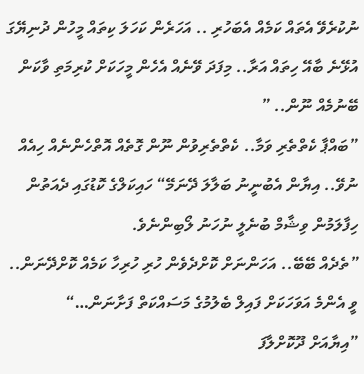ނުކުރެވޭ އެތައް ކަމެއް އެބަހުރި .. އަހަރެން ކަހަލަ ކިތައް މީހުން ދުނިޔޭގަ އުޅޭނެ ބާއޭ ހިތައް އަރާ.. މިފަދަ ވޭނެއް އެހެން މީހަކަށް ކުރިމަތި ވާކަން ބޭނުމެއް ނޫން.. ”
”ބައްޕާ ކެތްތެރި ވަމާ.. ކެތްތެރިވުން ނޫން ގޮތެއް އޮތްހެންނެއް ހިއެއް ނުވޭ.. އިޔާން އެބުނީނު ބަލާލަ ދޭނަމޭ“ ހައިކަލްގެ ކޮޑުގައި ދެއަތުން ހިފާލަމުން ވިޝާމް ބުނެލީ ނުހަނު ލޯބިންނެވެ.
”ތެދެއް ބޭބޭ.. އަހަންނަށް ކޮށްދެވެން ހުރި ހުރިހާ ކަމެއް ކޮށްދޭނަން.. ވީ އެންމެ އަވަހަކަށް ފައިލް ބެލުމުގެ މަސައްކަތް ފަށާނަން…“
”އިޔާއަށް ދޫކޮށްލާފަ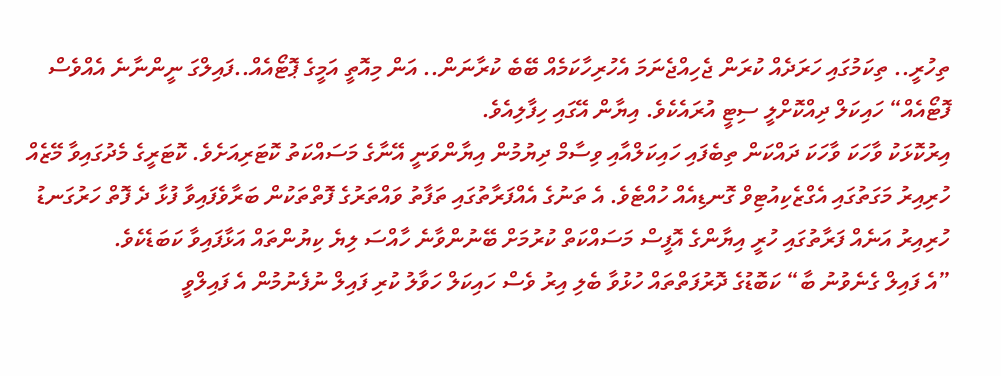ތިހުރީ.. ތިކަމުގައި ހަރަދެއް ކުރަން ޖެހިއްޖެނަމަ އެހުރިހާކަމެއް ބޭބެ ކުރާނަން.. އަން މިއޮތީ އަމީގެ ޕޮޓޯއެއް..ފައިލްގަ ނީންނާނެ އެއްވެސް ފޮޓޯއެއް“ ހައިކަލް ދިއްކޮށްލީ ސިޓީ އުރައެކެވެ. އިޔާން އޭގައި ހިފާލިއެވެ.
އިރުކޮޅަކު ވާހަކަ ވާހަކަ ދައްކަން ތިބެފައި ހައިކަލްއާއި ވިސާމް ދިޔުމުން އިޔާންވަނީ އޭނާގެ މަސައްކަތު ކޮޓަރިއަށެވެ. ކޮޓަރީގެ މެދުގައިވާ މޭޒެއް ހުރިއިރު މަގަތުގައި އެގްޒެކިއުޓިވް ގޮނޑިއެއް ހުއްޓެވެ. އެ ތަނުގެ އެއްފަރާތުގައި ތަފާތު ވައްތަރުގެ ފޮތްތަކުން ބަރާވެފައިވާ ފުޅާ ދެ ފޮތް ހަރުގަނޑު ހުރިއިރު އަނެއް ފަރާތުގައި ހުރީ އިޔާންގެ އޮފީސް މަސައްކަތް ކުރުމަށް ބޭނުންވާނެ ހާއްސަ ލިޔެ ކިޔުންތައް އަޅާފައިވާ ކަބަޑެކެވެ.
”އެ ފައިލް ގެނެވުނު ބާ“ ކަބޮޑުގެ ދޮރުފަތްތައް ހުޅުވާ ބެލި އިރު ވެސް ހައިކަލް ހަވާލު ކުރި ފައިލް ނުފެނުމުން އެ ފައިލްވީ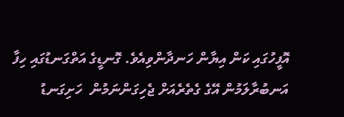އޮފީހުގައި ކަން އިޔާން ހަނދާންވިއެވެ. ގޮނޑީގެ އަތްގަނޑުގައި ހިފާ އަނބުރާލަމުން އޭގެ ގެތެރެއަށް ޖެހިގަންނަމުން  ހަށިގަނޑު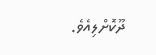ދޫކޮށްލިއެވެ.